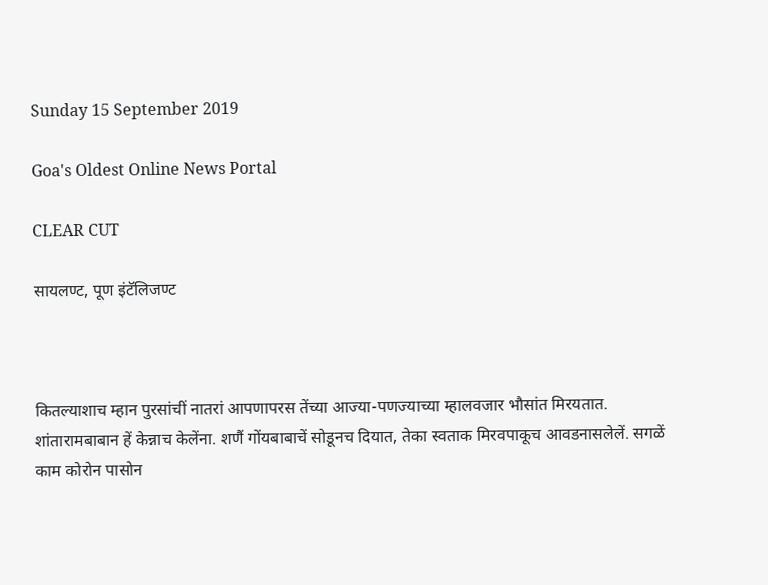Sunday 15 September 2019

Goa's Oldest Online News Portal

CLEAR CUT

सायलण्ट, पूण इंटॅलिजण्ट



कितल्याशाच म्हान पुरसांचीं नातरां आपणापरस तेंच्या आज्या-पणज्याच्या म्हालवजार भौसांत मिरयतात. शांतारामबाबान हें केन्नाच केलेंना. शणैं गोंयबाबाचें सोडूनच दियात, तेका स्वताक मिरवपाकूच आवडनासलेलें. सगळें काम कोरोन पासोन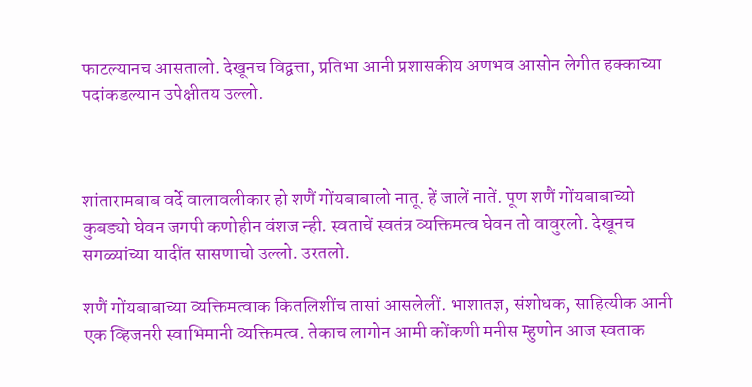फाटल्यानच आसतालो. देखूनच विद्वत्ता, प्रतिभा आनी प्रशासकीय अणभव आसोन लेगीत हक्काच्या पदांकडल्यान उपेक्षीतय उल्लो.



शांतारामबाब वर्दे वालावलीकार हो शणैं गोंयबाबालो नातू. हें जालें नातें. पूण शणैं गोंयबाबाच्यो कुबड्यो घेवन जगपी कणोहीन वंशज न्ही. स्वताचें स्वतंत्र व्यक्तिमत्व घेवन तो वावुरलो. देखूनच सगळ्यांच्या यादींत सासणाचो उल्लो. उरतलो.

शणैं गोंयबाबाच्या व्यक्तिमत्वाक कितलिशींच तासां आसलेलीं. भाशातज्ञ, संशोधक, साहित्यीक आनी एक व्हिजनरी स्वाभिमानी व्यक्तिमत्व. तेकाच लागोन आमी कोंकणी मनीस म्हुणोन आज स्वताक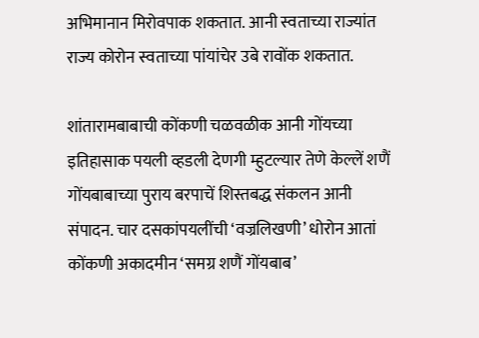अभिमानान मिरोवपाक शकतात. आनी स्वताच्या राज्यांत राज्य कोरोन स्वताच्या पांयांचेर उबे रावोंक शकतात.

शांतारामबाबाची कोंकणी चळवळीक आनी गोंयच्या इतिहासाक पयली व्हडली देणगी म्हुटल्यार तेणे केल्लें शणैं गोंयबाबाच्या पुराय बरपाचें शिस्तबद्ध संकलन आनी संपादन. चार दसकांपयलींची ‘वज्रलिखणी’ धोरोन आतां कोंकणी अकादमीन ‘समग्र शणैं गोंयबाब’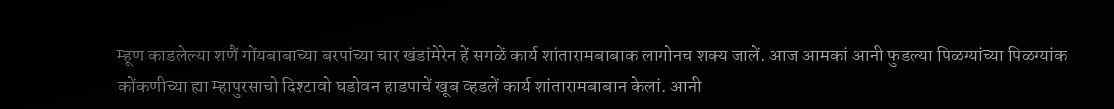म्हूण काडलेल्या शणैं गोंयबाबाच्या बरपांच्या चार खंडांमेरेन हें सगळें कार्य शांतारामबाबाक लागोनच शक्य जालें. आज आमकां आनी फुडल्या पिळग्यांच्या पिळग्यांक कोंकणीच्या ह्या म्हापुरसाचो दिश्टावो घडोवन हाडपाचें खूब व्हडलें कार्य शांतारामबाबान केलां. आनी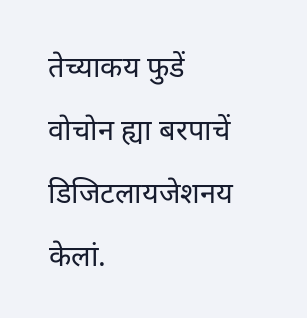तेच्याकय फुडें वोचोन ह्या बरपाचें डिजिटलायजेशनय केलां.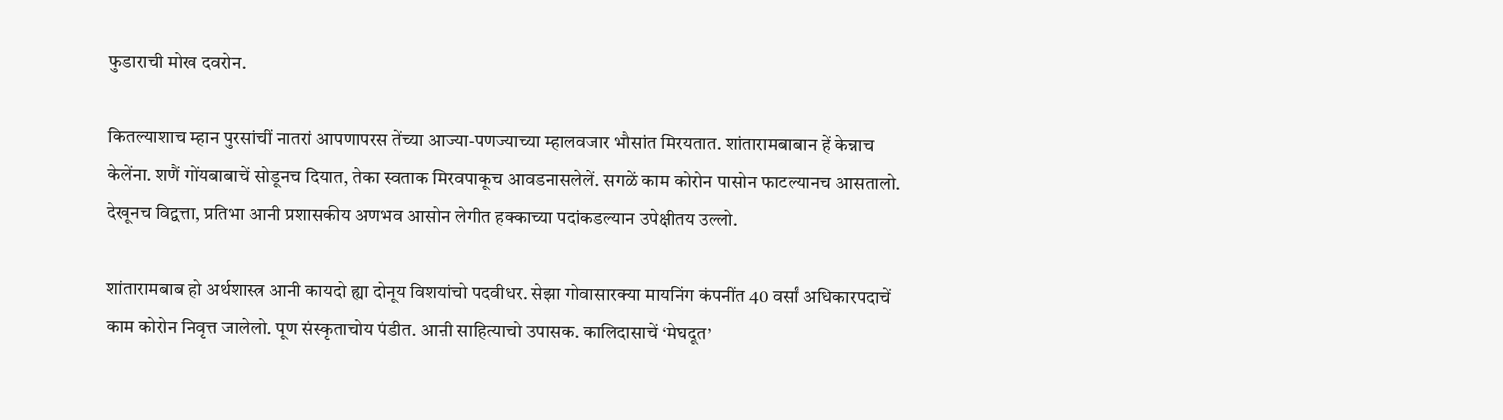फुडाराची मोख दवरोन.

कितल्याशाच म्हान पुरसांचीं नातरां आपणापरस तेंच्या आज्या-पणज्याच्या म्हालवजार भौसांत मिरयतात. शांतारामबाबान हें केन्नाच केलेंना. शणैं गोंयबाबाचें सोडूनच दियात, तेका स्वताक मिरवपाकूच आवडनासलेलें. सगळें काम कोरोन पासोन फाटल्यानच आसतालो. देखूनच विद्वत्ता, प्रतिभा आनी प्रशासकीय अणभव आसोन लेगीत हक्काच्या पदांकडल्यान उपेक्षीतय उल्लो.

शांतारामबाब हो अर्थशास्त्र आनी कायदो ह्या दोनूय विशयांचो पदवीधर. सेझा गोवासारक्या मायनिंग कंपनींत 40 वर्सां अधिकारपदाचें काम कोरोन निवृत्त जालेलो. पूण संस्कृताचोय पंडीत. आऩी साहित्याचो उपासक. कालिदासाचें ‘मेघदूत’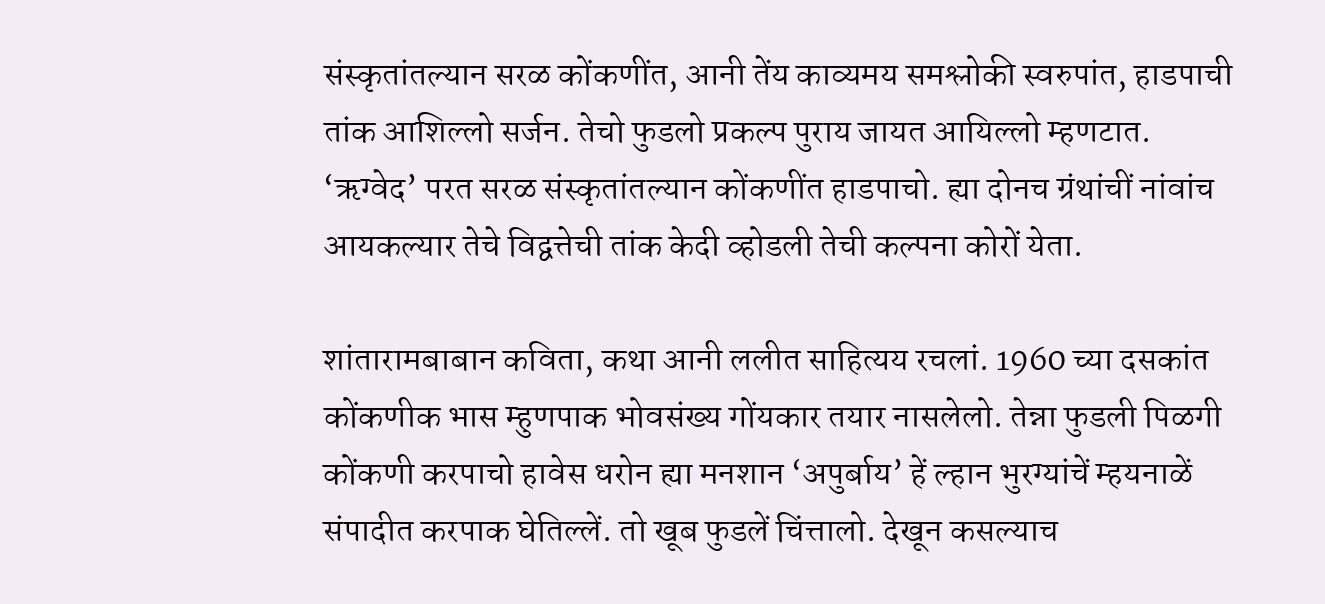संस्कृतांतल्यान सरळ कोंकणींत, आनी तेंय काव्यमय समश्लोकी स्वरुपांत, हाडपाची तांक आशिल्लो सर्जन. तेचो फुडलो प्रकल्प पुराय जायत आयिल्लो म्हणटात. ‘ऋग्वेद’ परत सरळ संस्कृतांतल्यान कोंकणींत हाडपाचो. ह्या दोनच ग्रंथांचीं नांवांच आयकल्यार तेचे विद्वत्तेची तांक केदी व्होडली तेची कल्पना कोरों येता.

शांतारामबाबान कविता, कथा आनी ललीत साहित्यय रचलां. 1960 च्या दसकांत कोंकणीक भास म्हुणपाक भोवसंख्य गोंयकार तयार नासलेलो. तेन्ना फुडली पिळगी कोंकणी करपाचो हावेस धरोन ह्या मनशान ‘अपुर्बाय’ हें ल्हान भुरग्यांचें म्हयनाळें संपादीत करपाक घेतिल्लें. तो खूब फुडलें चिंत्तालो. देखून कसल्याच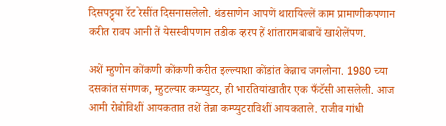दिसपट्ट्या रॅट रेसींत दिसनासलेलो. थंडसाणेन आपणें थारायिल्लें काम प्रामाणीकपणान करीत रावप आनी तें येसस्वीपणान तडीक व्हरप हें शांतारामबाबाचें खाशेलेंपण.

अशें म्हुणोन कोंकणी कोंकणी करीत इल्ल्याशा कोंडांत केन्नाच जगलोना. 1980 च्या दसकांत संगणक, म्हुटल्यार कम्प्युटर, ही भारतियांखातीर एक फँटॅसी आसलेली. आज आमी रोबोविशीं आयकतात तशें तेन्ना कम्प्युटराविशीं आयकताले. राजीव गांधी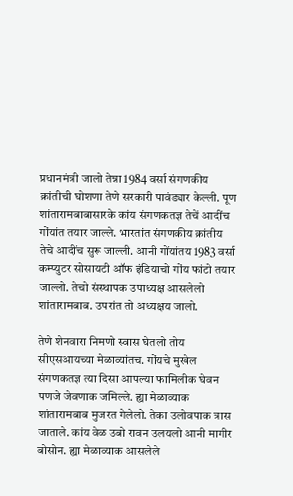प्रधानमंत्री जालो तेन्ना 1984 वर्सा संगणकीय क्रांतीची घोशणा तेणे सरकारी पावंड्यार केल्ली. पूण शांतारामबाबासारके कांय संगणकतज्ञ तेचें आदींच गोंयांत तयार जाल्ले. भारतांत संगणकीय क्रांतीय तेचे आदींच सुरू जाल्ली. आनी गोंयांतय 1983 वर्सा कम्प्युटर सोसायटी ऑफ इंडियाचो गोंय फांटो तयार जाल्लो. तेचो संस्थापक उपाध्यक्ष आसलेलो शांतारामबाब. उपरांत तो अध्यक्षय जालो.

तेणे शेनवारा निमणो स्वास घेतलो तोय सीएसआयच्या मेळाव्यांतच. गोंयचे मुखेल संगणकतज्ञ त्या दिसा आपल्या फामिलीक घेवन पणजे जेवणाक जमिल्ले. ह्या मेळाव्याक शांतारामबाब मुजरत गेलेलो. तेका उलोवपाक त्रास जाताले. कांय वेळ उबो रावन उलयलो आनी मागीर बोसोन. ह्या मेळाव्याक आसलेले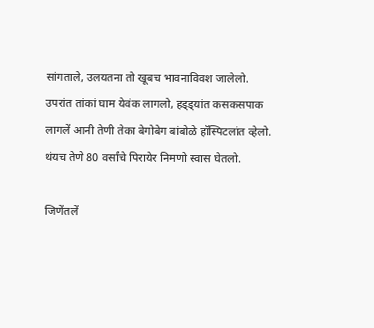सांगताले, उलयतना तो खूबच भावनाविवश जालेलो. उपरांत तांकां घाम येवंक लागलो, हड्ड्यांत कसकसपाक लागलें आनी तेणी तेका बेगोबेग बांबोळे हॉस्पिटलांत व्हेलो. थंयच तेणे 80 वर्सांचे पिरायेर निमणो स्वास घेतलो.

जिणेंतलें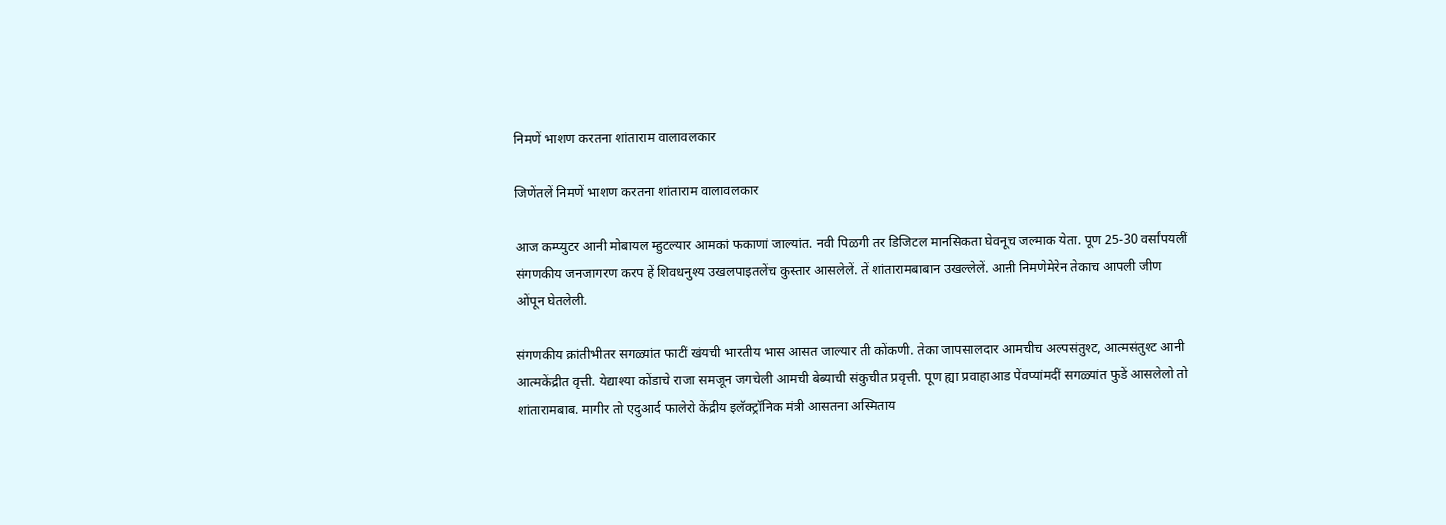निमणें भाशण करतना शांताराम वालावलकार

जिणेंतलें निमणें भाशण करतना शांताराम वालावलकार

आज कम्प्युटर आनी मोबायल म्हुटल्यार आमकां फकाणां जाल्यांत. नवी पिळगी तर डिजिटल मानसिकता घेवनूच जल्माक येता. पूण 25-30 वर्सांपयलीं संगणकीय जनजागरण करप हें शिवधनुश्य उखलपाइतलेंच कुस्तार आसलेलें. तें शांतारामबाबान उखल्लेलें. आऩी निमणेमेरेन तेकाच आपली जीण ओंपून घेतलेली.

संगणकीय क्रांतीभीतर सगळ्यांत फाटीं खंयची भारतीय भास आसत जाल्यार ती कोंकणी. तेका जापसालदार आमचीच अल्पसंतुश्ट, आत्मसंतुश्ट आनी आत्मकेंद्रीत वृत्ती. येद्याश्या कोंडाचे राजा समजून जगचेली आमची बेब्याची संकुचीत प्रवृत्ती. पूण ह्या प्रवाहाआड पेंवप्यांमदीं सगळ्यांत फुडें आसलेलो तो शांतारामबाब. मागीर तो एदुआर्द फालेरो केंद्रीय इलॅक्ट्रॉनिक मंत्री आसतना अस्मिताय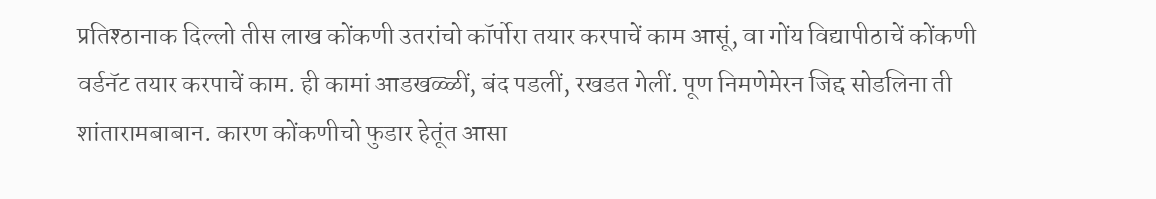प्रतिश्ठानाक दिल्लो तीस लाख कोंकणी उतरांचो कॉर्पोरा तयार करपाचें काम आसूं, वा गोंय विद्यापीठाचें कोंकणी वर्डनॅट तयार करपाचें काम. ही कामां आडखळ्ळीं, बंद पडलीं, रखडत गेलीं. पूण निमणेमेरन जिद्द सोडलिना ती शांतारामबाबान. कारण कोंकणीचो फुडार हेतूंत आसा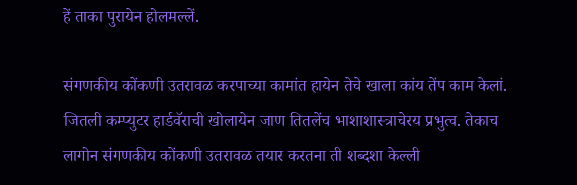हें ताका पुरायेन होलमल्लें.

संगणकीय कोंकणी उतरावळ करपाच्या कामांत हायेन तेचे खाला कांय तेंप काम केलां. जितली कम्प्युटर हार्डवॅराची खोलायेन जाण तितलेंच भाशाशास्त्राचेरय प्रभुत्व. तेकाच लागोन संगणकीय कोंकणी उतरावळ तयार करतना ती शब्दशा केल्ली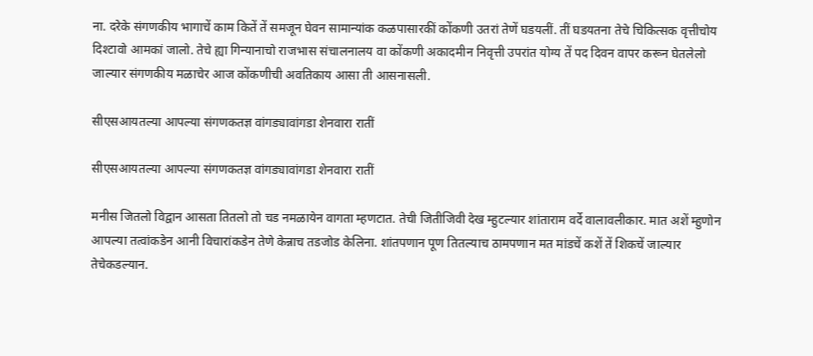ना. दरेके संगणकीय भागाचें काम कितें तें समजून घेवन सामान्यांक कळपासारकीं कोंकणी उतरां तेणें घडयलीं. तीं घडयतना तेचे चिकित्सक वृत्तीचोय दिश्टावो आमकां जालो. तेचे ह्या गिन्यानाचो राजभास संचालनालय वा कोंकणी अकादमीन निवृत्ती उपरांत योग्य तें पद दिवन वापर करून घेतलेलो जाल्यार संगणकीय मळाचेर आज कोंकणीची अवतिकाय आसा ती आसनासली.

सीएसआयतल्या आपल्या संगणकतज्ञ वांगड्यावांगडा शेनवारा रातीं

सीएसआयतल्या आपल्या संगणकतज्ञ वांगड्यावांगडा शेनवारा रातीं

मनीस जितलो विद्वान आसता तितलो तो चड नमळायेन वागता म्हणटात. तेची जितीजिवी देख म्हुटल्यार शांताराम वर्दे वालावलीकार. मात अशें म्हुणोन आपल्या तत्वांकडेन आनी विचारांकडेन तेणे केन्नाच तडजोड केलिना. शांतपणान पूण तितल्याच ठामपणान मत मांडचें कशें तें शिकचें जाल्यार तेचेकडल्यान.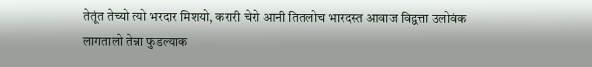तेतूंत तेच्यो त्यो भरदार मिशयो, करारी चेरो आनी तितलोच भारदस्त आवाज विद्वत्ता उलोवंक लागतालो तेन्ना फुडल्याक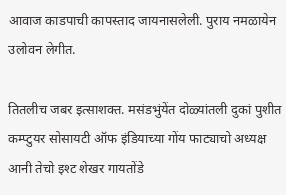आवाज काडपाची कापस्ताद जायनासलेली. पुराय नमळायेन उलोवन लेगीत.

तितलीच जबर इत्साशक्त. मसंडभुंयेंत दोळ्यांतली दुकां पुशीत कम्प्टुयर सोसायटी ऑफ इंडियाच्या गोंय फाट्याचो अध्यक्ष आनी तेचो इश्ट शेखर गायतोंडे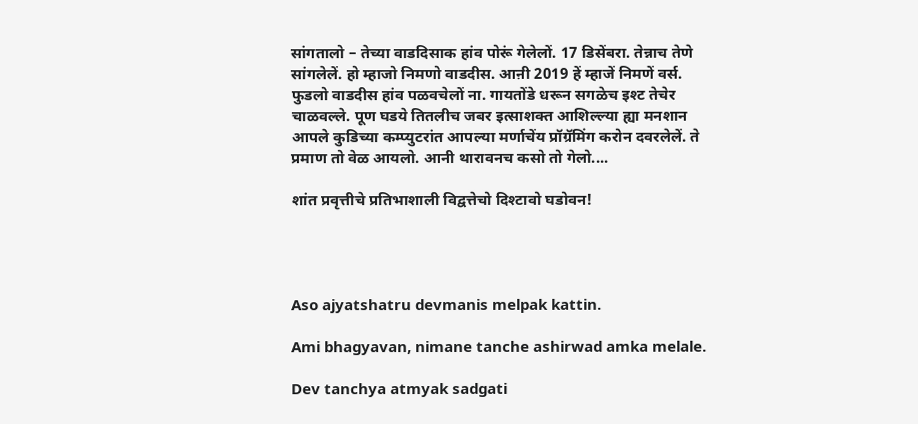सांगतालो – तेच्या वाडदिसाक हांव पोरूं गेलेलों. 17 डिसेंबरा. तेन्नाच तेणे सांगलेलें. हो म्हाजो निमणो वाडदीस. आऩी 2019 हें म्हाजें निमणें वर्स. फुडलो वाडदीस हांव पळवचेलों ना. गायतोंडे धरून सगळेच इश्ट तेचेर चाळवल्ले. पूण घडये तितलीच जबर इत्साशक्त आशिल्ल्या ह्या मनशान आपले कुडिच्या कम्प्युटरांत आपल्या मर्णाचेंय प्रॉग्रॅमिंग करोन दवरलेलें. ते प्रमाण तो वेळ आयलो. आनी थारावनच कसो तो गेलो....

शांत प्रवृत्तीचे प्रतिभाशाली विद्वत्तेचो दिश्टावो घडोवन!




Aso ajyatshatru devmanis melpak kattin.

Ami bhagyavan, nimane tanche ashirwad amka melale.

Dev tanchya atmyak sadgati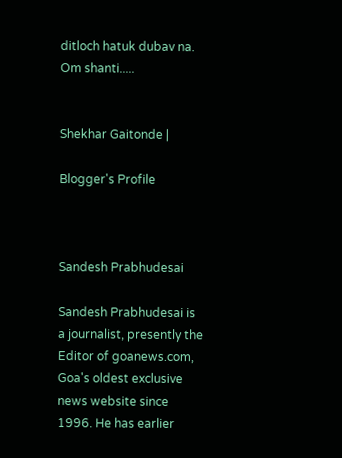ditloch hatuk dubav na. Om shanti.....


Shekhar Gaitonde |

Blogger's Profile



Sandesh Prabhudesai

Sandesh Prabhudesai is a journalist, presently the Editor of goanews.com, Goa's oldest exclusive news website since 1996. He has earlier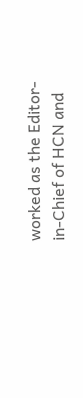worked as the Editor-in-Chief of HCN and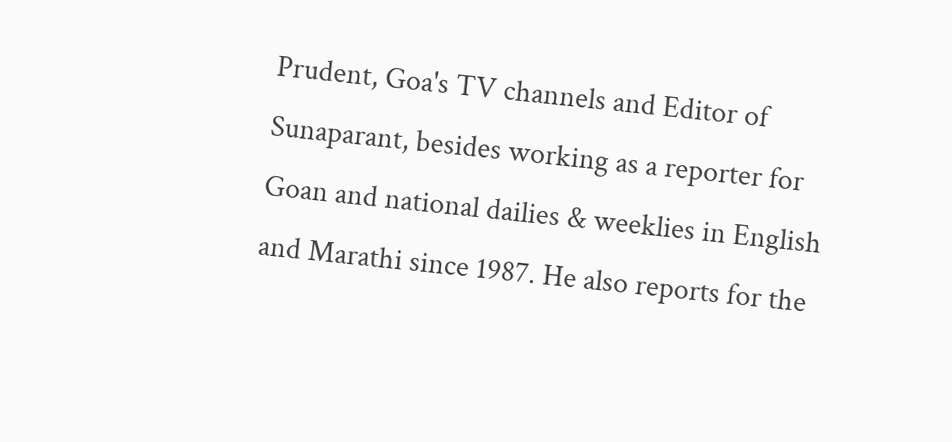Prudent, Goa's TV channels and Editor of Sunaparant, besides working as a reporter for Goan and national dailies & weeklies in English and Marathi since 1987. He also reports for the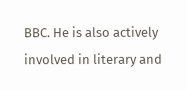BBC. He is also actively involved in literary and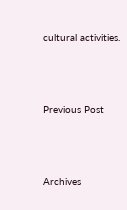cultural activities.



Previous Post



Archives